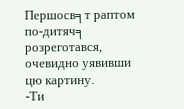Першосв╕т раптом по-дитяч╕ розреготався, очевидно уявивши цю картину.
-Ти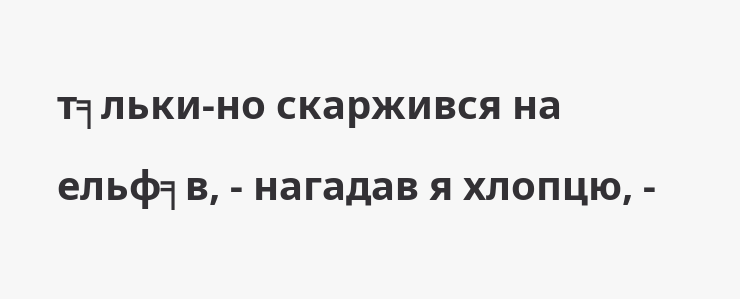т╕льки-но скаржився на ельф╕в, - нагадав я хлопцю, -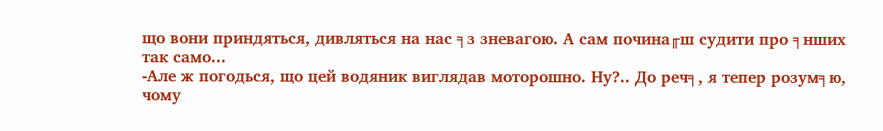що вони приндяться, дивляться на нас ╕з зневагою. А сам почина╓ш судити про ╕нших так само...
-Але ж погодься, що цей водяник виглядав моторошно. Ну?.. До реч╕, я тепер розум╕ю, чому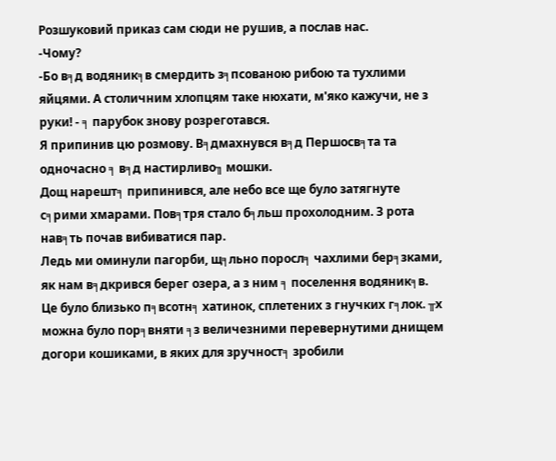Розшуковий приказ сам сюди не рушив, а послав нас.
-Чому?
-Бо в╕д водяник╕в смердить з╕псованою рибою та тухлими яйцями. А столичним хлопцям таке нюхати, м'яко кажучи, не з руки! - ╕ парубок знову розреготався.
Я припинив цю розмову. В╕дмахнувся в╕д Першосв╕та та одночасно ╕ в╕д настирливо╖ мошки.
Дощ нарешт╕ припинився, але небо все ще було затягнуте с╕рими хмарами. Пов╕тря стало б╕льш прохолодним. З рота нав╕ть почав вибиватися пар.
Ледь ми оминули пагорби, щ╕льно поросл╕ чахлими бер╕зками, як нам в╕дкрився берег озера, а з ним ╕ поселення водяник╕в. Це було близько п╕всотн╕ хатинок, сплетених з гнучких г╕лок. ╥х можна було пор╕вняти ╕з величезними перевернутими днищем догори кошиками, в яких для зручност╕ зробили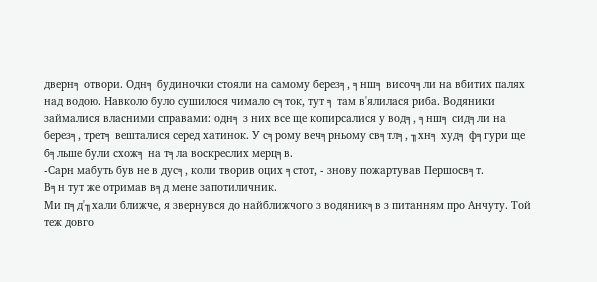дверн╕ отвори. Одн╕ будиночки стояли на самому берез╕, ╕нш╕ височ╕ли на вбитих палях над водою. Навколо було сушилося чимало с╕ток, тут ╕ там в'ялилася риба. Водяники займалися власними справами: одн╕ з них все ще копирсалися у вод╕, ╕нш╕ сид╕ли на берез╕, трет╕ вешталися серед хатинок. У с╕рому веч╕рньому св╕тл╕, ╖хн╕ худ╕ ф╕гури ще б╕льше були схож╕ на т╕ла воскреслих мерц╕в.
-Сарн мабуть був не в дус╕, коли творив оцих ╕стот, - знову пожартував Першосв╕т.
В╕н тут же отримав в╕д мене запотиличник.
Ми п╕д'╖хали ближче, я звернувся до найближчого з водяник╕в з питанням про Анчуту. Той теж довго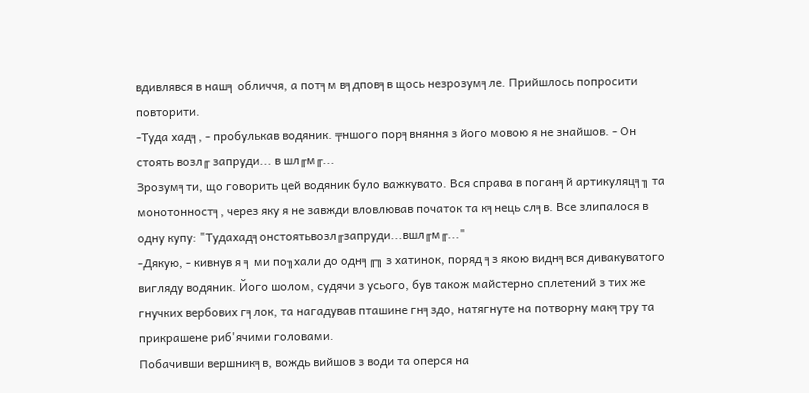вдивлявся в наш╕ обличчя, а пот╕м в╕дпов╕в щось незрозум╕ле. Прийшлось попросити повторити.
-Туда хад╕, - пробулькав водяник. ╤ншого пор╕вняння з його мовою я не знайшов. - Он стоять возл╓ запруди... в шл╓м╓...
Зрозум╕ти, що говорить цей водяник було важкувато. Вся справа в поган╕й артикуляц╕╖ та монотонност╕, через яку я не завжди вловлював початок та к╕нець сл╕в. Все злипалося в одну купу: "Тудахад╕онстоятьвозл╓запруди...вшл╓м╓..."
-Дякую, - кивнув я ╕ ми по╖хали до одн╕╓╖ з хатинок, поряд ╕з якою видн╕вся дивакуватого вигляду водяник. Його шолом, судячи з усього, був також майстерно сплетений з тих же гнучких вербових г╕лок, та нагадував пташине гн╕здо, натягнуте на потворну мак╕тру та прикрашене риб'ячими головами.
Побачивши вершник╕в, вождь вийшов з води та оперся на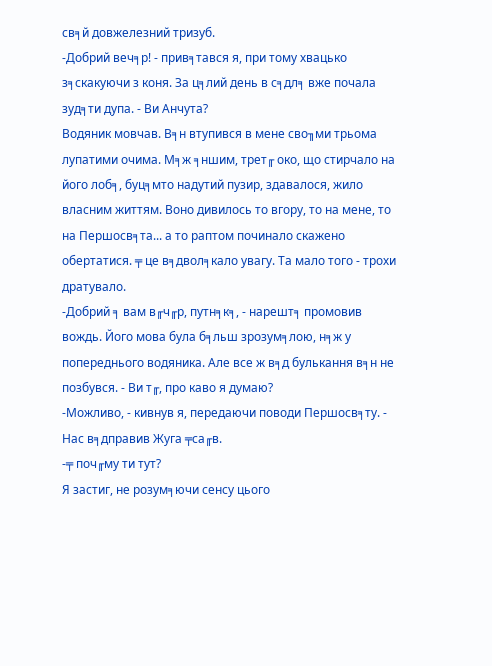св╕й довжелезний тризуб.
-Добрий веч╕р! - прив╕тався я, при тому хвацько з╕скакуючи з коня. За ц╕лий день в с╕дл╕ вже почала зуд╕ти дупа. - Ви Анчута?
Водяник мовчав. В╕н втупився в мене сво╖ми трьома лупатими очима. М╕ж ╕ншим, трет╓ око, що стирчало на його лоб╕, буц╕мто надутий пузир, здавалося, жило власним життям. Воно дивилось то вгору, то на мене, то на Першосв╕та... а то раптом починало скажено обертатися. ╤ це в╕двол╕кало увагу. Та мало того - трохи дратувало.
-Добрий ╕ вам в╓ч╓р, путн╕к╕, - нарешт╕ промовив вождь. Його мова була б╕льш зрозум╕лою, н╕ж у попереднього водяника. Але все ж в╕д булькання в╕н не позбувся. - Ви т╓, про каво я думаю?
-Можливо, - кивнув я, передаючи поводи Першосв╕ту. - Нас в╕дправив Жуга ╤са╓в.
-╤ поч╓му ти тут?
Я застиг, не розум╕ючи сенсу цього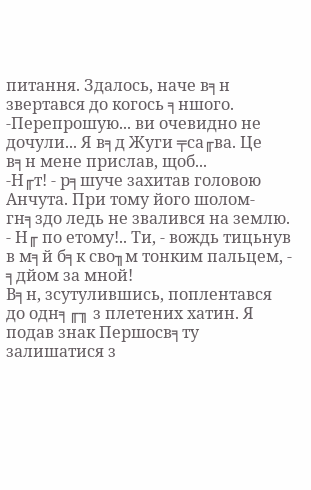питання. Здалось, наче в╕н звертався до когось ╕ншого.
-Перепрошую... ви очевидно не дочули... Я в╕д Жуги ╤са╓ва. Це в╕н мене прислав, щоб...
-Н╓т! - р╕шуче захитав головою Анчута. При тому його шолом-гн╕здо ледь не звалився на землю. - Н╓ по етому!.. Ти, - вождь тицьнув в м╕й б╕к сво╖м тонким пальцем, - ╕дйом за мной!
В╕н, зсутулившись, поплентався до одн╕╓╖ з плетених хатин. Я подав знак Першосв╕ту залишатися з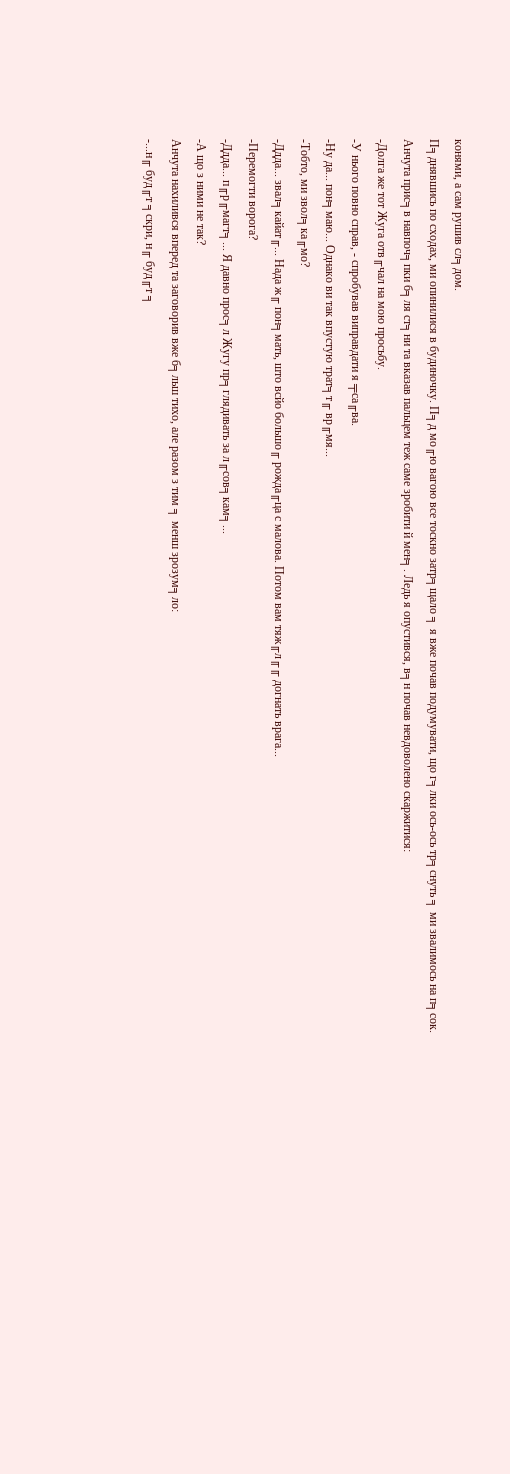конями, а сам рушив сл╕дом.
П╕днявшись по сходах, ми опинилися в будиночку. П╕д мо╓ю вагою все тоскно затр╕щало ╕ я вже почав подумувати, що г╕лки ось-ось тр╕снуть ╕ ми звалимось на п╕сок.
Анчута прис╕в навпоч╕пки б╕ля ст╕ни та вказав пальцем теж саме зробити й мен╕. Ледь я опустився, в╕н почав невдоволено скаржитися:
-Долга же тот Жуга отв╓чал на мою просьбу.
-У нього повно справ, - спробував виправдати я ╤са╓ва.
-Ну да... пон╕маю... Однако ви так впустую трат╕т╓ вр╓мя...
-Тобто, ми звол╕ка╓мо?
-Ддда... звал╕кайат╓... Нада ж╓ пон╕мать, што всйо большо╓ рожда╓ца с малова. Потом вам тяж╓л╓╓ догнать врага...
-Перемогти ворога?
-Ддда... п╓р╓магт╕... Я давно прос╕л Жугу пр╕глядивать за л╓сов╕кам╕...
-А що з ними не так?
Анчута нахилився вперед та заговорив вже б╕льш тихо, але разом з тим ╕ менш зрозум╕ло:
-...н╓ буд╓т ╕скри, н╓ буд╓т ╕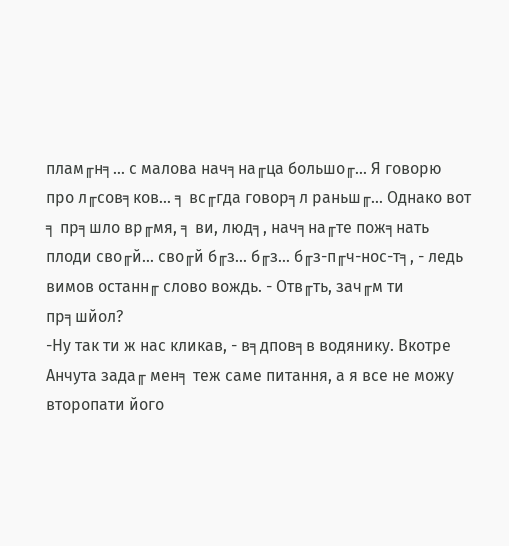плам╓н╕... с малова нач╕на╓ца большо╓... Я говорю про л╓сов╕ков... ╕ вс╓гда говор╕л раньш╓... Однако вот ╕ пр╕шло вр╓мя, ╕ ви, люд╕, нач╕на╓те пож╕нать плоди сво╓й... сво╓й б╓з... б╓з... б╓з-п╓ч-нос-т╕, - ледь вимов останн╓ слово вождь. - Отв╓ть, зач╓м ти пр╕шйол?
-Ну так ти ж нас кликав, - в╕дпов╕в водянику. Вкотре Анчута зада╓ мен╕ теж саме питання, а я все не можу второпати його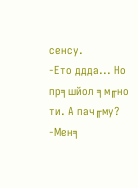сенсу.
-Ето ддда... Но пр╕шйол ╕м╓но ти. А пач╓му?
-Мен╕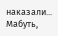наказали... Мабуть,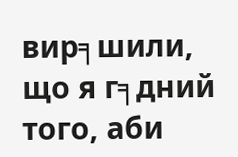вир╕шили, що я г╕дний того, аби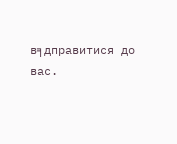в╕дправитися до вас.